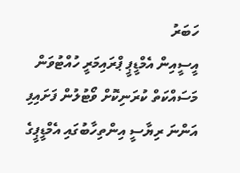ހަބަރު
އީސީއިން އެމްޑީޕީ ޕްރައިމަރީ ހުއްޓުވަން މަސައްކަތް ކުރަނިކޮށް ވޯޓުލުން ފަށައިފި
އަންނަ ރިޔާސީ އިންތިހާބުގައި އެމްޑީޕީގެ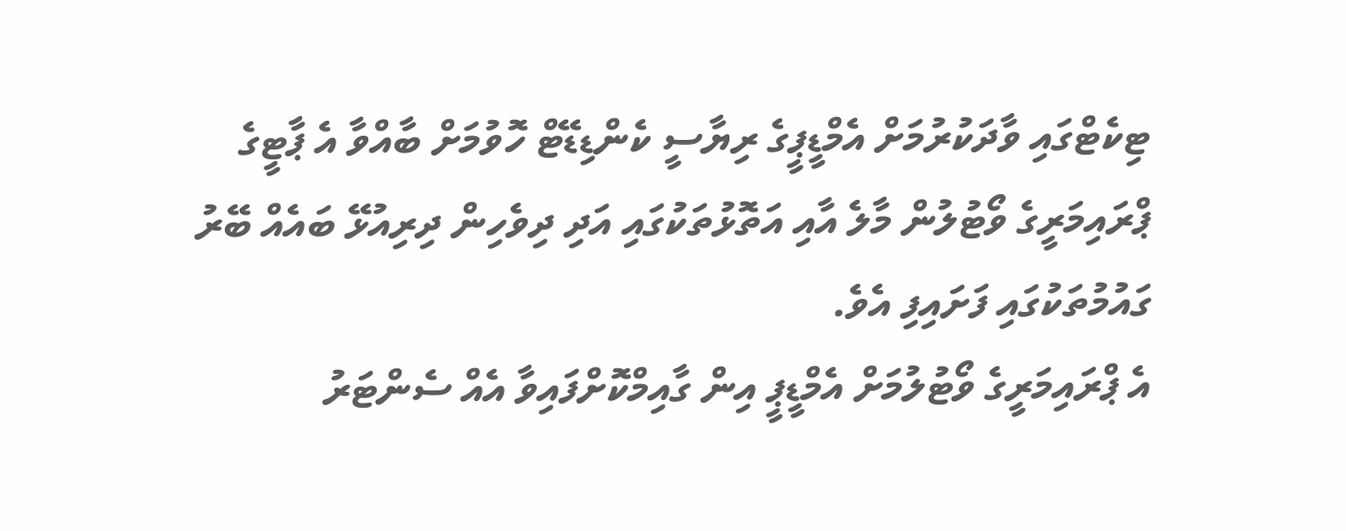ޓިކެޓްގައި ވާދަކުރުމަށް އެމްޑީޕީގެ ރިޔާސީ ކެންޑިޑޭޓް ހޮވުމަށް ބާއްވާ އެ ޕާޓީގެ ޕްރައިމަރީގެ ވޯޓުލުން މާލެ އާއި އަތޮޅުތަކުގައި އަދި ދިވެހިން ދިރިއުޅޭ ބައެއް ބޭރު ގައުމުތަކުގައި ފަށައިފި އެވެ.
އެ ޕްރައިމަރީގެ ވޯޓުލުމަށް އެމްޑީޕީ އިން ގާއިމްކޮށްފައިވާ އެއް ސެންޓަރު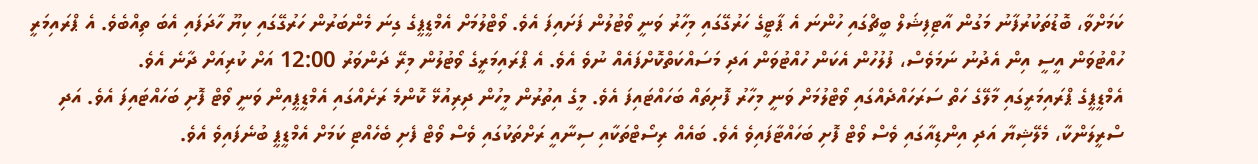ކަމަށްވާ، ބޮޑުތަކުރުފާނު މަގުން އާޓިފިޝަލް ބީޗްގައި ހުންނަ އެ ޕާޓީގެ ހަރުގޭގައި މިހާރު ވަނީ ވޯޓުލުން ފަށައިފަ އެވެ. ވޯޓްލުމަށް އެމްޑީޕީގެ ގިނަ މެންބަރުން ހަރުގޭގައި ކިޔޫ ހާދަފައި އެބަ ތިއްބެވެ. އެ ޕްރައިމަރީ ހުއްޓުވަން އީސީ އިން އެދުނު ނަމަވެސް، ފުލުހުން އެކަން ހުއްޓުވަން އަދި މަސައްކަތްކޮށްފައެއް ނުވެ އެވެ. އެ ޕްރައިމަރީގެ ވޯޓުލުން މިރޭ ދަންވަރު 12:00 އަށް ކުރިއަށް ދާނެ އެވެ.
އެމްޑީޕީގެ ޕްރައިމަރީގައި މާލޭގެ ހަތް ސަރަހައްދެއްގައި ވޯޓްލުމަށް ވަނީ މިހާރު ފޮށިތައް ބަހައްޓައިފަ އެވެ. މީގެ އިތުރުން މީހުން ދިރިއުޅޭ ކޮންމެ ރަށެއްގައި އެމްޑީޕީއިން ވަނީ ވޯޓް ފޮށި ބަހައްޓައިފަ އެވެ. އަދި ސްރީލަންކާ، މެލޭޝިޔާ އަދި އިންޑިއާގައި ވެސް ވޯޓް ފޮށި ބަހައްޓާފައިވެ އެވެ. ބައެއް ރިސޯޓްތަކާއި ސިނާއީ ރަށްތަކުގައި ވެސް ވޯޓް ފެށި ބެހެއްޓި ކަމަށް އެމްޑީޕީ ބުނެފައިވެ އެވެ.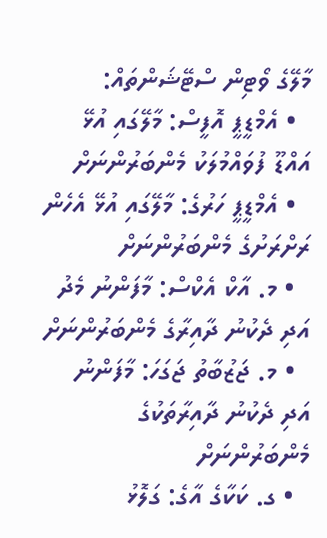މާލޭގެ ވޯޓިން ސްޓޭޝަންތައް:
  • އެމްޑީޕީ އޮފީސް: މާލޭގައި އުޅޭ އައްޑޫ ފުވައްމުލަކު މެންބަރުންނަށް
  • އެމްޑީޕީ ހަރުގެ: މާލޭގައި އުޅޭ އެހެން ރަށްރަށުގެ މެންބަރުންނަށް
  • މ. އާކް އެކްސް: މާފަންނު މެދު އަދި ދެކުނު ދާއިރާގެ މެންބަރުންނަށް
  • މ. ޖަޒުބާތު ޖަގަހަ: މާފަންނު އަދި ދެކުނު ދާއިރާތަކުގެ މެންބަރުންނަށް
  • ގ. ކަކާގެ އާގެ: ގަލޮޅު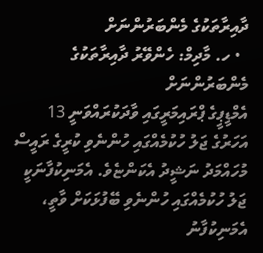ދާއިރާތަކުގެ މެންބަރުންނަށް
  • ހ. މާދިމް: ހެންވޭރު ދާއިރާތަކުގެ މެންބަރުންނަށް
އެމްޑީޕީގެ ޕްރައިމަރީގައި ވާދަކުރައްވަނީ 13 އަހަރުގެ ޖަލު ހުކުމެއްގައި ހުންނެވި ކުރީގެ ރައީސް މުހައްމަދު ނަޝީދު އެކަންޏެވެ. އެމަނިކުފާނަކީ ޖަލު ހުކުމެއްގައި ހުންނެވި ބޭފުޅަކަށް ވާތީ، އެމަނިކުފާނު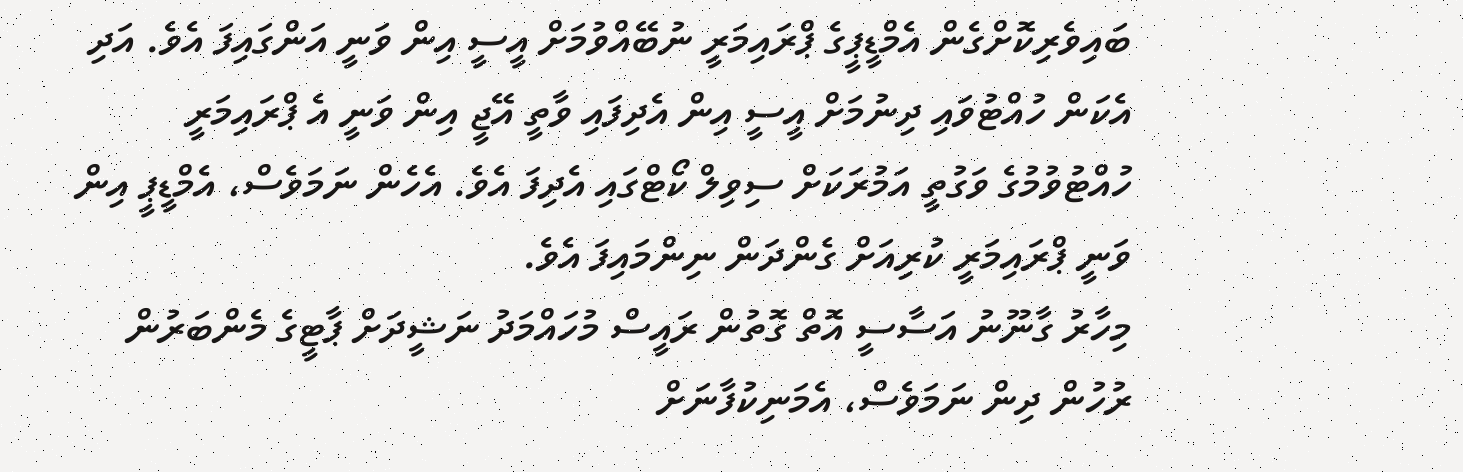ބައިވެރިކޮށްގެން އެމްޑީޕީގެ ޕްރައިމަރީ ނުބޭއްވުމަށް އީސީ އިން ވަނީ އަންގައިފަ އެވެ. އަދި އެކަން ހުއްޓުވައި ދިނުމަށް އީސީ އިން އެދިފައި ވާތީ އޭޖީ އިން ވަނީ އެ ޕްރައިމަރީ ހުއްޓުވުމުގެ ވަގުތީ އަމުރަކަށް ސިވިލް ކޯޓްގައި އެދިފަ އެވެ. އެހެން ނަމަވެސް، އެމްޑީޕީ އިން ވަނީ ޕްރައިމަރީ ކުރިއަށް ގެންދަން ނިންމައިފަ އެވެ.
މިހާރު ގާނޫނު އަސާސީ އޮތް ގޮތުން ރައީސް މުހައްމަދު ނަޝީދަށް ޕާޓީގެ މެންބަރުން ރުހުން ދިން ނަމަވެސް، އެމަނިކުފާނަށް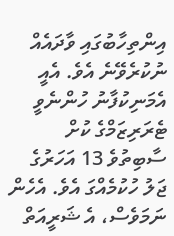އިންތިހާބުގައި ވާދައެއް ނުކުރެވޭނެ އެވެ. އެއީ އެމަނިކުފާނު ހުންނެވީ ޓެރަރިޒަމްގެ ކުށް ސާބިތުވެ 13 އަހަރުގެ ޖަލު ހުކުމެއްގަ އެވެ. އެހެން ނަމަވެސް، އެ ޝަރީއަތް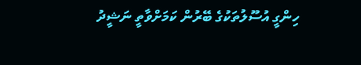ހިންގީ އުސޫލުތަކުގެ ބޭރުން ކަމަށްވާތީ ނަޝީދު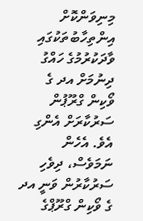މިނިވަންކޮށް އިންތިހާބުތަކުގައި ވާދަކުރުމުގެ ހައްގު ދިނުމަށް އދ ގެ ވޯކިން ގްރޫޕުން ސަރުކާރަށް އެންގި އެވެ. އެހެން ނަމަވެސް، ދިވެހި ސަރުކާރުން ވަނީ އދ ގެ ވޯކިން ގްރޫޕްގެ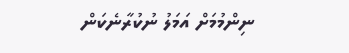ނިންމުމަށް އަމަލު ނުކުރާނެކަން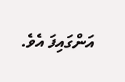އަންގައިފަ އެވެ.